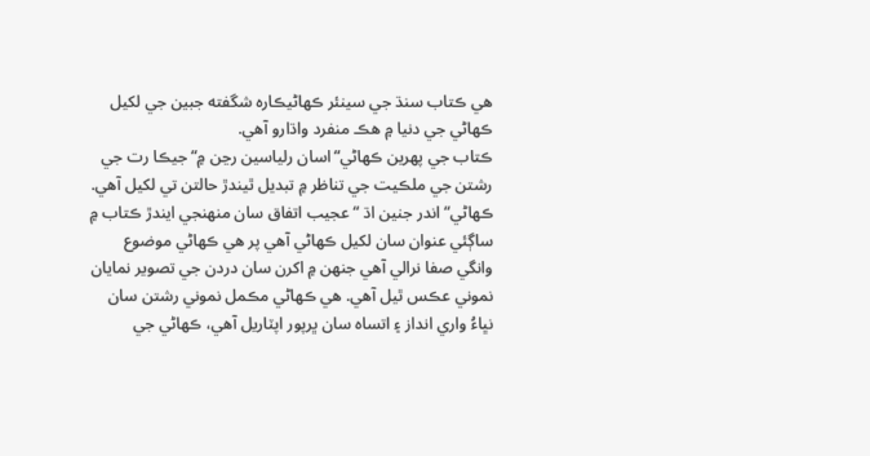هي ڪتاب سنڌ جي سينئر ڪهاڻيڪاره شگفته جبين جي لکيل ڪهاڻي جي دنيا ۾ هڪ منفرد واڌارو آھي.
ڪتاب جي پهرين ڪهاڻي“اسان رلياسين رڃن ۾“ جيڪا رت جي رشتن جي ملڪيت جي تناظر ۾ تبديل ٿيندڙ حالتن تي لکيل آھي.
ڪهاڻي“ اندر جنين اڌ “ عجيب اتفاق سان منهنجي ايندڙ ڪتاب ۾ ساڳئي عنوان سان لکيل ڪهاڻي آھي پر هي ڪهاڻي موضوع وانگي صفا نرالي آھي جنهن ۾ اکرن سان دردن جي تصوير نمايان نموني عڪس ٿيل آھي. هي ڪهاڻي مڪمل نموني رشتن سان نڀاءُ واري انداز ۽ اتساه سان ڀرپور اپٽاريل آھي، ڪهاڻي جي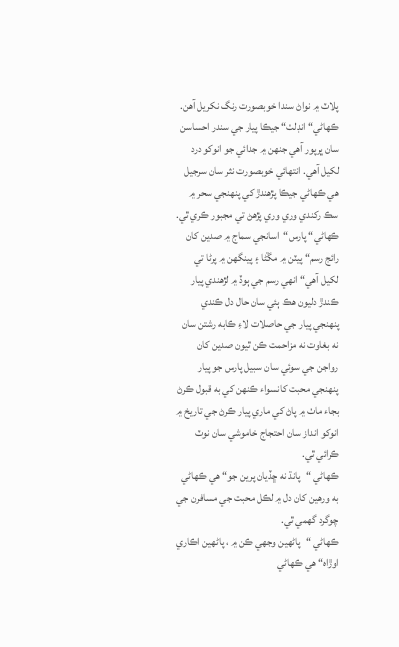پلاٽ ۾ نواڻ سندا خوبصورت رنگ نکريل آھن.
ڪهاڻي“ انڊلٺ“ جيڪا پيار جي سندر احساسن سان ڀرپور آھي جنهن ۾ جدائي جو انوکو درد لکيل آھي. انتهائي خوبصورت نثر سان سرجيل هي ڪهاڻي جيڪا پڙھندڙ کي پنهنجي سحر ۾ سڪ رکندي وري وري پڙھڻ تي مجبور ڪري ٿي.
ڪهاڻي“ پارس“اسانجي سماج ۾ صدين کان رائج رسم“ پيٽن ۾ مڱڻا ۽ پينگهن ۾ پرڻا تي لکيل آھي“ انهي رسم جي ٻوڏ ۾ لڙھندي پيار ڪندڙ دليون هڪ ٻئي سان حال دل ڪندي پنهنجي پيار جي حاصلات لاءِ ڪابه رشتن سان نه بغاوت نه مزاحمت ڪن ٿيون صدين کان رواجن جي سوئي سان سبيل پارس جو پيار پنهنجي محبت کانسواء ڪنهن کي به قبول ڪرڻ بجاء ماٺ ۾ پاڻ کي ماري پيار ڪرڻ جي تاريخ ۾ انوکو انداز سان احتجاج خاموشي سان نوٽ ڪرائي ٿي.
ڪهاڻي “پانڌ نه ڇڏيان پرين جو“ هي ڪهاڻي به ورهين کان دل ۾ لڪل محبت جي مسافرن جي چوگرد گهمي ٿي.
ڪهاڻي “پاڻھين وجهي ڪن ۾ ، پاڻھين اڪاري اوڙاه“ هي ڪهاڻي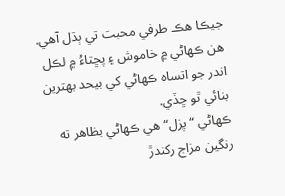جيڪا هڪ طرفي محبت تي ٻڌل آھي. هن ڪهاڻي ۾ خاموش ۽ پڇتاءُ ۾ لڪل اندر جو اتساه ڪهاڻي کي بيحد بهترين بنائي ٿو ڇڏي.
ڪهاڻي “ پزل“ هي ڪهاڻي بظاهر ته رنگين مزاج رکندڙ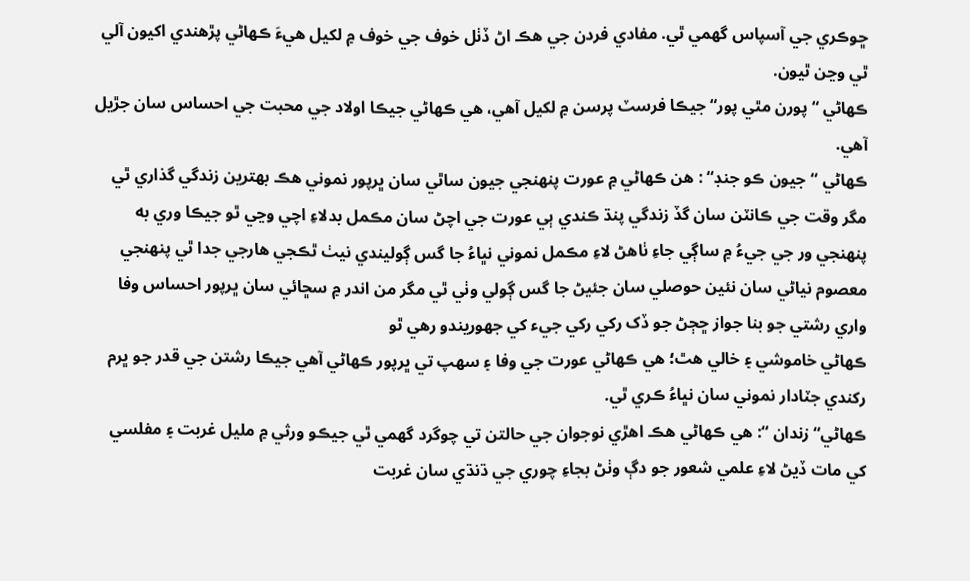ڇوڪري جي آسپاس گهمي ٿي. مفادي فردن جي هڪ اڻ ڏٺل خوف جي خوف ۾ لکيل هيءَ ڪهاڻي پڙھندي اکيون آلي ٿي وڃن ٿيون.
ڪهاڻي “پورن مٿي پور“جيڪا فرسٽ پرسن ۾ لکيل آھي، هي ڪهاڻي جيڪا اولاد جي محبت جي احساس سان جڙيل آھي.
ڪهاڻي “جيون ڪو جنڊ“ : هن ڪهاڻي ۾ عورت پنهنجي جيون ساٿي سان ڀرپور نموني هڪ بهترين زندگي گذاري ٿي مگر وقت جي ڪانٽن سان گڏ زندگي پنڌ ڪندي ٻي عورت جي اچڻ سان مڪمل بدلاءِ اچي وڃي ٿو جيڪا وري به پنهنجي ور جي جيءُ ۾ ساڳي جاءِ ٺاهڻ لاءِ مڪمل نموني نڀاءُ جا گس ڳوليندي نيٺ ٿڪجي هارجي جدا ٿي پنهنجي معصوم نياڻي سان نئين حوصلي سان جئيڻ جا گس ڳولي وٺي ٿي مگر من اندر ۾ سڇائي سان ڀرپور احساس وفا واري رشتي جو بنا جواز ڇڄڻ جو ڏک رکي رکي جيء کي جهوريندو رهي ٿو
ڪهاڻي خاموشي ۽ خالي هٿ؛ ھي ڪهاڻي عورت جي وفا ۽ سهپ تي ڀرپور ڪهاڻي آھي جيڪا رشتن جي قدر جو ڀرم رکندي جٽادار نموني سان نڀاءُ ڪري ٿي.
ڪهاڻي“ زندان “: هي ڪهاڻي هڪ اهڙي نوجوان جي حالتن تي چوگرد گهمي ٿي جيڪو ورثي ۾ مليل غربت ۽ مفلسي کي مات ڏيڻ لاءِ علمي شعور جو دڳ وٺڻ بجاءِ چوري جي ڌنڌي سان غربت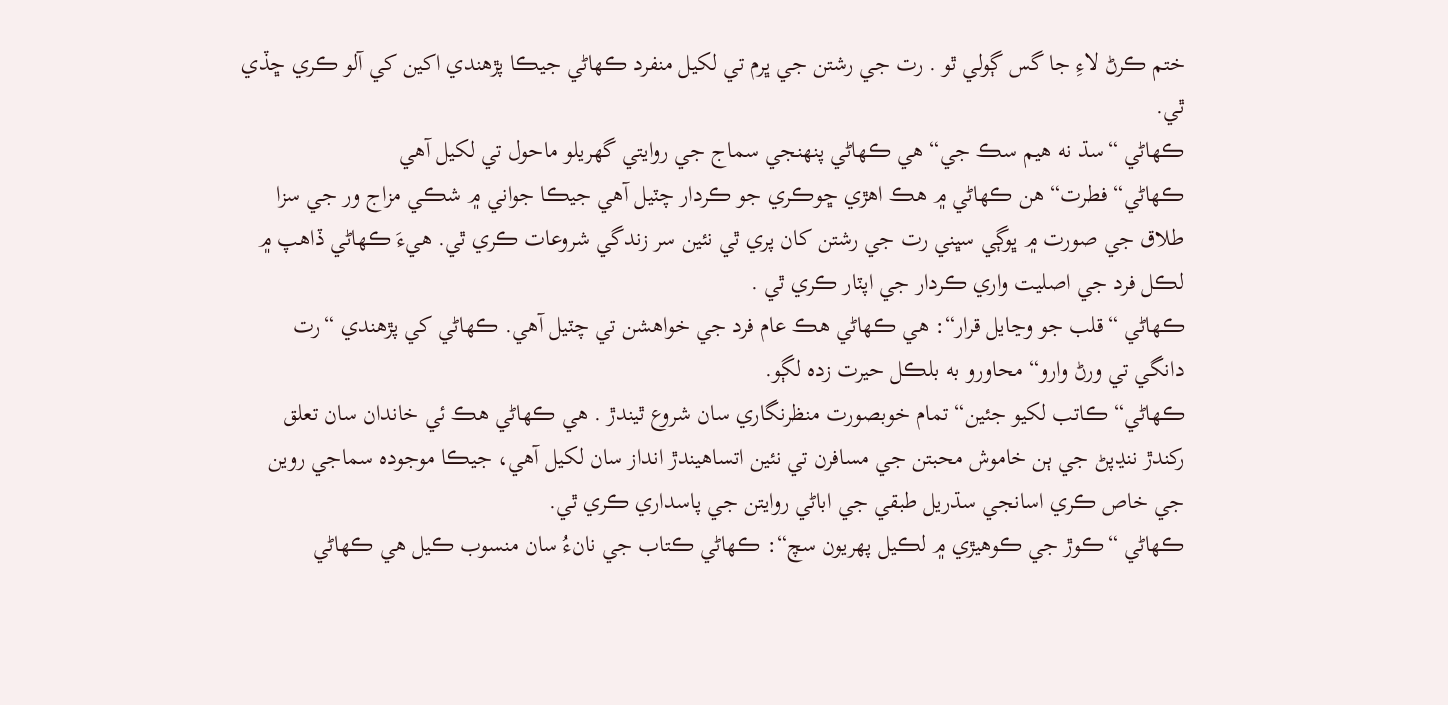ختم ڪرڻ لاءِ جا گس ڳولي ٿو . رت جي رشتن جي ڀرم تي لکيل منفرد ڪهاڻي جيڪا پڙھندي اکين کي آلو ڪري ڇڏي ٿي.
ڪهاڻي “سڌ نه هيم سڪ جي“ هي ڪهاڻي پنهنجي سماج جي روايتي گهريلو ماحول تي لکيل آھي
ڪهاڻي“ فطرت“ هن ڪهاڻي ۾ هڪ اهڙي ڇوڪري جو ڪردار چٽيل آھي جيڪا جواني ۾ شڪي مزاج ور جي سزا طلاق جي صورت ۾ ڀوڳي سڀني رت جي رشتن کان پري ٿي نئين سر زندگي شروعات ڪري ٿي. هيءَ ڪهاڻي ڏاهپ ۾ لڪل فرد جي اصليت واري ڪردار جي اپٽار ڪري ٿي .
ڪهاڻي “قلب جو وڃايل قرار“: هي ڪهاڻي هڪ عام فرد جي خواهشن تي چٽيل آھي. ڪهاڻي کي پڙھندي “رت دانگي تي ورڻ وارو“ محاورو به بلڪل حيرت زده لڳو.
ڪهاڻي“ ڪاتب لکيو جئين“ تمام خوبصورت منظرنگاري سان شروع ٿيندڙ . هي ڪهاڻي هڪ ئي خاندان سان تعلق رکندڙ ننڍپڻ جي ٻن خاموش محبتن جي مسافرن تي نئين اتساهيندڙ انداز سان لکيل آھي، جيڪا موجوده سماجي روين جي خاص ڪري اسانجي سڌريل طبقي جي اباڻي روايتن جي پاسداري ڪري ٿي.
ڪهاڻي “ڪوڙ جي ڪوهيڙي ۾ لڪيل پهريون سچ“: ڪهاڻي ڪتاب جي نانءُ سان منسوب ڪيل هي ڪهاڻي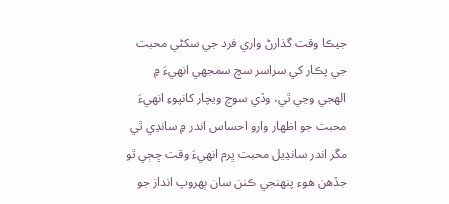جيڪا وقت گذارڻ واري فرد جي سکڻي محبت جي پڪار کي سراسر سچ سمجهي انهيءَ ۾ الهجي وڃي ٿي، وڏي سوچ ويچار کانپوءِ انهيءَ محبت جو اظھار وارو احساس اندر ۾ سانڍي ٿي مگر اندر سانڍيل محبت ڀرم انهيءَ وقت ڇڄي ٿو جڏھن هوء پنهنجي ڪنن سان ٻھروپ انداز جو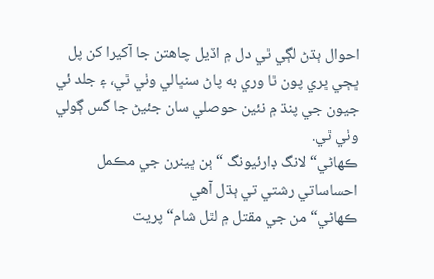احوال ٻڌڻ لڳي ٿي دل ۾ اڏيل چاهتن جا آکيرا کن پل ڀڄي ڀري پون ٿا وري به پاڻ سنڀالي وٺي ٿي، ۽ جلد ئي جيون جي پنڌ ۾ نئين حوصلي سان جئيڻ جا گس ڳولي وٺي ٿي.
ڪهاڻي“ لانگ ڊارئيونگ “ ٻن ڀينرن جي مڪمل احساساتي رشتي تي ٻڌل آھي
ڪهاڻي“ من جي مقتل ۾ لٿل شام“ پريت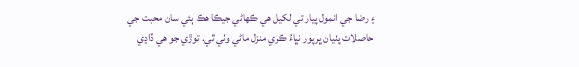۽ رضا جي انمول پيار تي لکيل هي ڪهاڻي جيڪا هڪ ٻئي سان محبت جي حاصلات پٺيان ڀرپور نڀاءُ ڪري منزل ماڻي وٺي ٿي. توڙي جو هي ڏاڍي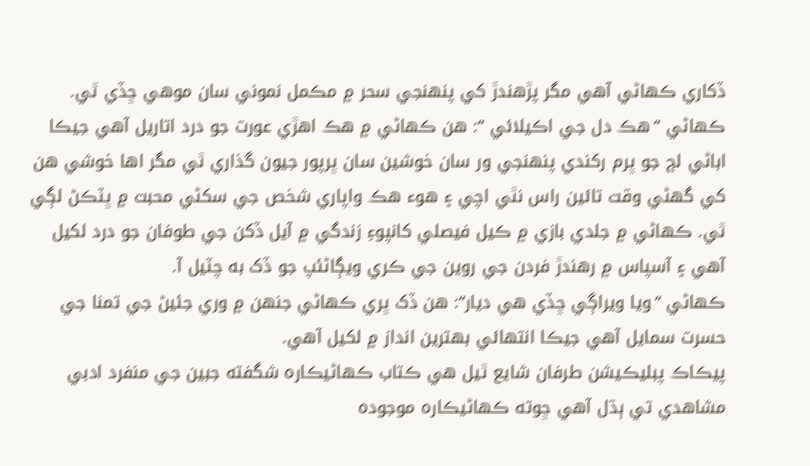ڏکاري ڪهاڻي آھي مگر پڙھندڙ کي پنهنجي سحر ۾ مڪمل نموني سان موهي ڇڏي ٿي.
ڪهاڻي “هڪ دل جي اڪيلائي “: هن ڪهاڻي ۾ هڪ اهڙي عورت جو درد اتاريل آھي جيڪا اباڻي لڄ جو ڀرم رکندي پنهنجي ور سان خوشين سان ڀرپور جيون گذاري ٿي مگر اها خوشي هن کي گهڻي وقت تائين راس نٿي اچي ۽ هوء هڪ واپاري شخص جي سکڻي محبت ۾ ڀٽڪڻ لڳي ٿي. ڪهاڻي ۾ جلدي بازي ۾ ڪيل فيصلي کانپوءِ زندگي ۾ آيل ڏکن جي طوفان جو درد لکيل آھي ۽ آسپاس ۾ رهندڙ فردن جي روين جي ڪري ويڳاڻئپ جو ڏک به چٽيل آ.
ڪهاڻي “ويا ويراڳي ڇڏي هي ديار“: هن ڏک ڀري ڪهاڻي جنهن ۾ وري جئيڻ جي تمنا جي حسرت سمايل آھي جيڪا انتهائي بهترين انداز ۾ لکيل آھي.
پيڪاڪ پبليڪيشن طرفان شايع ٿيل هي ڪتاب ڪهاڻيڪاره شگفته جبين جي منفرد ادبي مشاهدي تي ٻڌل آھي ڇوته ڪهاڻيڪاره موجوده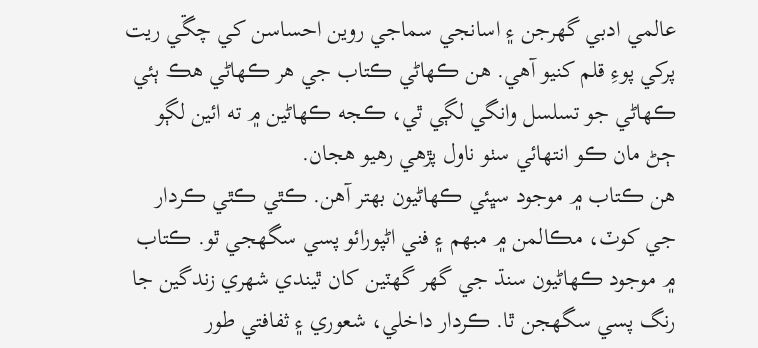عالمي ادبي گهرجن ۽ اسانجي سماجي روين احساسن کي چڱي ريت پرکي پوءِ قلم کنيو آھي. هن ڪهاڻي ڪتاب جي هر ڪهاڻي هڪ ٻئي ڪهاڻي جو تسلسل وانگي لڳي ٿي، ڪجه ڪهاڻين ۾ ته ائين لڳو ڄڻ مان ڪو انتهائي سٺو ناول پڙھي رهيو هجان.
هن ڪتاب ۾ موجود سڀئي ڪهاڻيون بهتر آھن. ڪٿي ڪٿي ڪردار جي کوٽ، مڪالمن ۾ مبهم ۽ فني اڻپورائو پسي سگهجي ٿو. ڪتاب ۾ موجود ڪهاڻيون سنڌ جي گهر گهٽين کان ٿيندي شهري زندگين جا رنگ پسي سگهجن ٿا. ڪردار داخلي، شعوري ۽ ثفافتي طور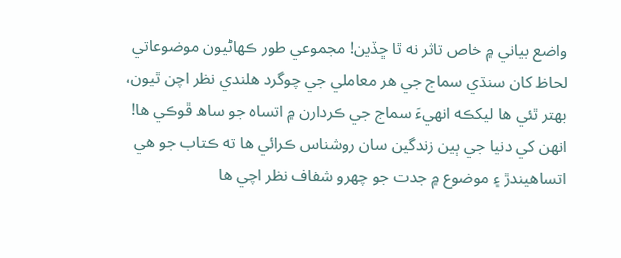واضع بياني ۾ خاص تاثر نه ٿا ڇڏين! مجموعي طور ڪهاڻيون موضوعاتي لحاظ کان سنڌي سماج جي هر معاملي جي چوگرد هلندي نظر اچن ٿيون، بهتر ٿئي ها ليکڪه انهيءَ سماج جي ڪردارن ۾ اتساه جو ساھ ڦوڪي ها! انهن کي دنيا جي ٻين زندگين سان روشناس ڪرائي ها ته ڪتاب جو هي اتساهيندڙ ۽ موضوع ۾ جدت جو چهرو شفاف نظر اچي ها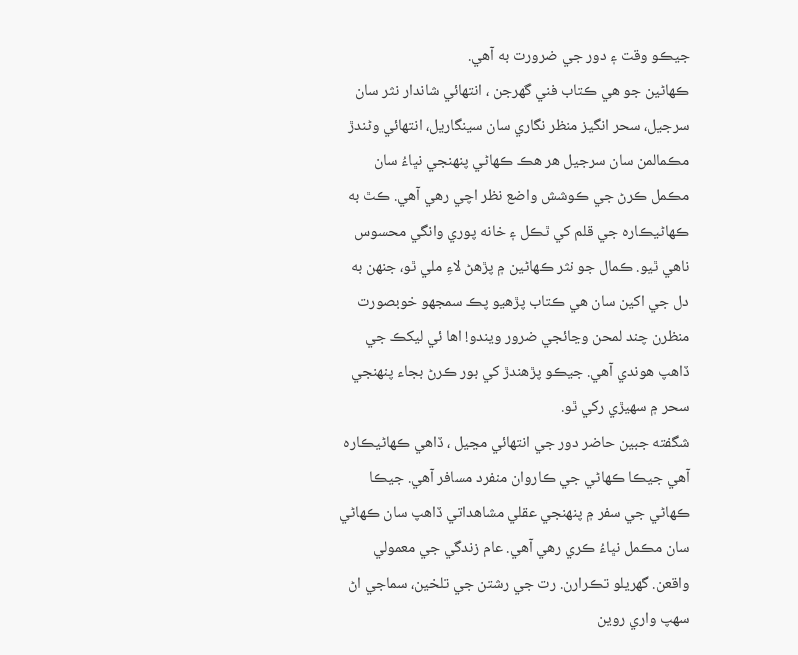جيڪو وقت ۽ دور جي ضرورت به آھي.
ڪهاڻين جو هي ڪتاب فني گهرجن ، انتهائي شاندار نثر سان سرجيل، سحر انگيز منظر نگاري سان سينگاريل، انتهائي وڻندڙ مڪمالمن سان سرجيل هر هڪ ڪهاڻي پنهنجي نڀاءُ سان مڪمل ڪرڻ جي ڪوشش واضع نظر اچي رهي آھي. ڪٿ به ڪهاڻيڪاره جي قلم کي ٿڪل ۽ خانه پوري وانگي محسوس ناهي ٿيو. ڪمال جو نثر ڪهاڻين ۾ پڙھڻ لاءِ ملي ٿو، جنهن به دل جي اکين سان هي ڪتاب پڙھيو پڪ سمجهو خوبصورت منظرن چند لمحن وڃائجي ضرور ويندو! اها ئي ليکڪ جي ڏاهپ هوندي آھي. جيڪو پڙھندڙ کي بور ڪرڻ بجاء پنهنجي سحر ۾ سھيڙي رکي ٿو.
شگفته جبين حاضر دور جي انتهائي مڃيل ، ڏاهي ڪهاڻيڪاره آھي جيڪا ڪهاڻي جي ڪاروان منفرد مسافر آھي. جيڪا ڪهاڻي جي سفر ۾ پنهنجي عقلي مشاهداتي ڏاهپ سان ڪهاڻي سان مڪمل نڀاءُ ڪري رهي آھي. عام زندگي جي معمولي واقعن. گهريلو تڪرارن. رت جي رشتن جي تلخين، سماجي اڻ سهپ واري روين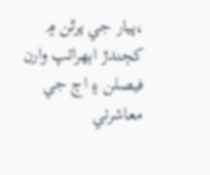،پيار جي پرڻن ۾ کڄندڙ اٻھرائپ وارن فيصلن ۽ اڄ جي معاشرتي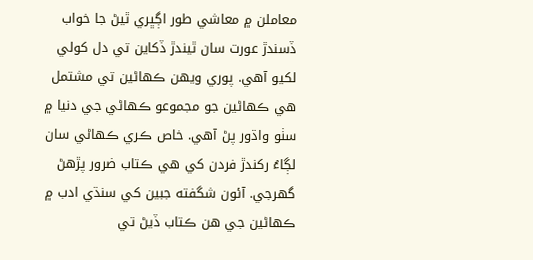معاملن ۾ معاشي طور اڳڀري ٿيڻ جا خواب ڏسندڙ عورت سان ٿيندڙ ڏکاين تي دل کولي لکيو آھي. پوري ويهن ڪهاڻين تي مشتمل هي ڪهاڻين جو مجموعو ڪهاڻي جي دنيا ۾ سٺو واڌور پڻ آھي. خاص ڪري ڪهاڻي سان لڳاءُ رکندڙ فردن کي هي ڪتاب ضرور پڙھڻ گھرجي. آئون شگفته جبين کي سنڌي ادب ۾ ڪهاڻين جي هن ڪتاب ڏيڻ تي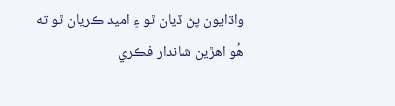واڌايون پڻ ڏيان ٿو ۽ اميد ڪريان ٿو ته هُو اهڙين شاندار فڪري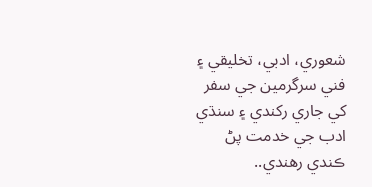شعوري، ادبي، تخليقي ۽ فني سرگرمين جي سفر کي جاري رکندي ۽ سنڌي ادب جي خدمت پڻ ڪندي رهندي..